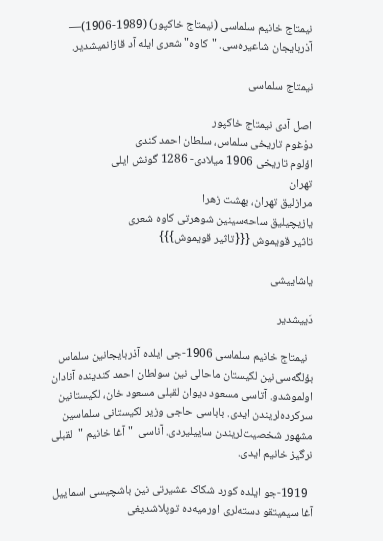نیمتاج خانیم سلماسی (نیمتاج خاکپور) (1989-1906)—  آذربایجان شاعیره‌سی. "کاوه" شعری ایله آد قازانمیشدیر.

نیمتاج سلماسی

اصل آدی نیمتاج خاکپور
دوْغوم تاریخی سلماس،‌ سلطان احمد کندی
اؤلوم تاریخی 1906 میلادی- 1286 گونش ایلی
تهران
مرازلیق تهران، بهشت زهرا
یازیچیلیق ساحه‌سینین شوهرتی کاوه شعری
تاثیر قویموش {{{تاثیر قویموش}}}

یاشاییشی

دَییشدیر

  نیمتاج خانیم سلماسی 1906-جی ایلده آذربایجانین سلماس بؤلگه‌سی‌نین لکیستان ماحالی نین سولطان احمد کندینده آنادان اولموشدو. آتاسی مسعود دیوان لقبلی مسعود خان، لکیستانین سرکرده‌لریندن ایدی. باباسی حاجی وزیر لکیستانی سلماسین مشهور شخصیت‌لریندن ساییلیردی. آناسی  " آغا خانیم "  لقبلی نرگیز خانیم ایدی.

  1919-جو ایلده کورد شکاک عشیرتی نین باشچیسی اسماییل آغا سیمیتقو دسته‌لری اورمیه‌ده توپلاشدیغی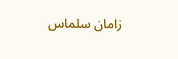زامان سلماس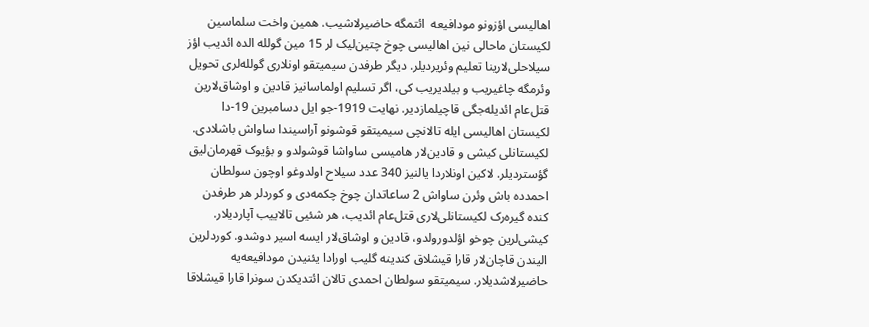اهالیسی اؤزونو مودافیعه  ائتمگه حاضیرلاشیب. همین واخت سلماسین لکیستان ماحالی نین اهالیسی چوخ چتین‌لیک لر 15 مین گولله الده ائدیب اؤز سیلاحلی‌لارینا تعلیم وئریردیلر. دیگر طرفدن سیمیتقو اونلاری گولله‌لری تحویل وئرمگه چاغیریب و بیلدیریب کی، اگر تسلیم اولماسانیز قادین و اوشاق‌لارین قتل‌عام ائدیله‌جگی قاچیلمازدیر. نهایت 1919-جو ایل دسامبرین 19-دا لکیستان اهالیسی ایله تالانچی سیمیتقو قوشونو آراسیندا ساواش باشلادی. لکیستانلی کیشی و قادین‌لار هامیسی ساواشا قوشولدو و بؤیوک قهرمان‌لیق گؤستردیلر. لاکین اونلاردا یالنیز 340 عدد سیلاح اولدوغو اوچون سولطان احمدده باش وئرن ساواش 2 ساعاتدان چوخ چکمه‌دی و کوردلر هر طرفدن کنده گیره‌رک لکیستانلی‌لاری قتل‌عام ائدیب، هر شئیی تالاییب آپاردیلار. کیشی‌لرین چوخو اؤلدورولدو، قادین و اوشاق‌لار ایسه اسیر دوشدو. کوردلرین الیندن قاچان‌لار قارا قیشلاق کندینه گلیب اورادا یئنیدن مودافیعه‌یه حاضیرلاشدیلار. سیمیتقو سولطان احمدی تالان ائتدیکدن سونرا قارا قیشلاقا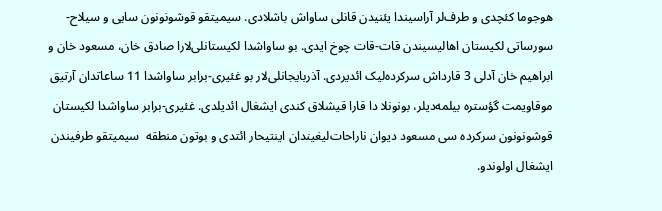هوجوما کئچدی و طرف‌لر آراسیندا یئنیدن قانلی ساواش باشلادی. سیمیتقو قوشونونون سایی و سیلاح-سورساتی لکیستان اهالیسیندن قات-قات چوخ ایدی. بو ساواشدا لکیستانلی‌لارا صادق خان، مسعود خان و ابراهیم خان آدلی 3 قارداش سرکرده‌لیک ائدیردی. آذربایجانلی‌لار بو غئیری-برابر ساواشدا 11 ساعاتدان آرتیق موقاویمت گؤستره بیلمه‌دیلر، بونونلا دا قارا قیشلاق کندی ایشغال ائدیلدی. غئیری-برابر ساواشدا لکیستان قوشونونون سرکرده سی مسعود دیوان ناراحات‌لیغیندان اینتیحار ائتدی و بوتون منطقه  سیمیتقو طرفیندن ایشغال اولوندو.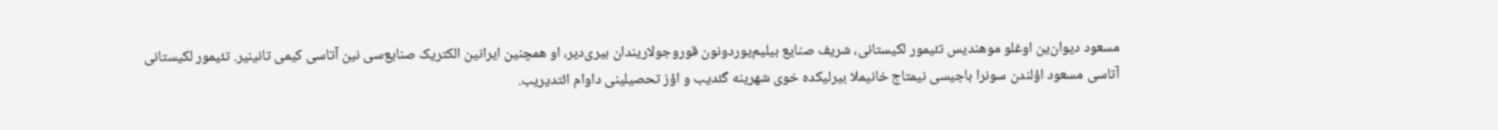مسعود دیوان‌ین اوغلو موهندیس تئیمور لکیستانی، شریف صنایع بیلیم‌یوردونون قوروجولاریندان بیری‌دیر، او همچنین ایرانین الکتریک صنایع‌سی نین آتاسی کیمی تانینیر. تئیمور لکیستانی آتاسی مسعود اؤلندن سونرا باجیسی نیمتاج خانیملا بیرلیکده خوی شهرینه گئدیب و اؤز تحصیلینی داوام ائتدیریب.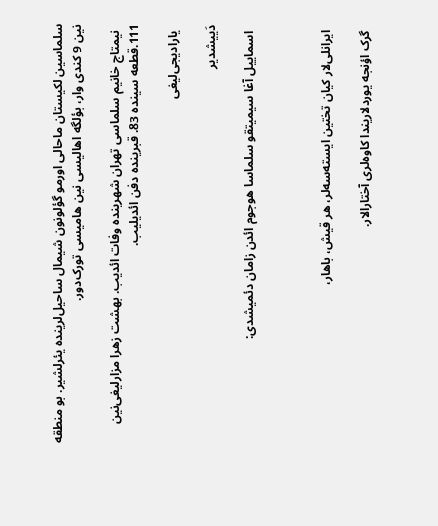سلماسین لکیستان ماحالی اورمو گؤلونون شیمال ساحیل‌لرینده یئرلشیر. بو منطقه‌ نین 9 کندی وار، بؤلگه اهالیسی نین هامیسی تورک‌دور.

  نیمتاج خانیم سلماسی تهران شهرینده وفات ائدیب. بهشت زهرا مزارلیغی‌نین 111.قطعه سینده 83. قبرینده دفن ائدیلیب.

  یارادیجی‌لیغی

دَییشدیر

  اسماییل آغا سیمیتقو سلماسا هوجوم ائدن زامان دئمیشدی:



  ایرانلی‌لار کیان تختین ایسته‌سه‌لر، هر قیش، باهار،

  گرک اؤنجه یوردلاریندا کاوه‌لری آختارالار.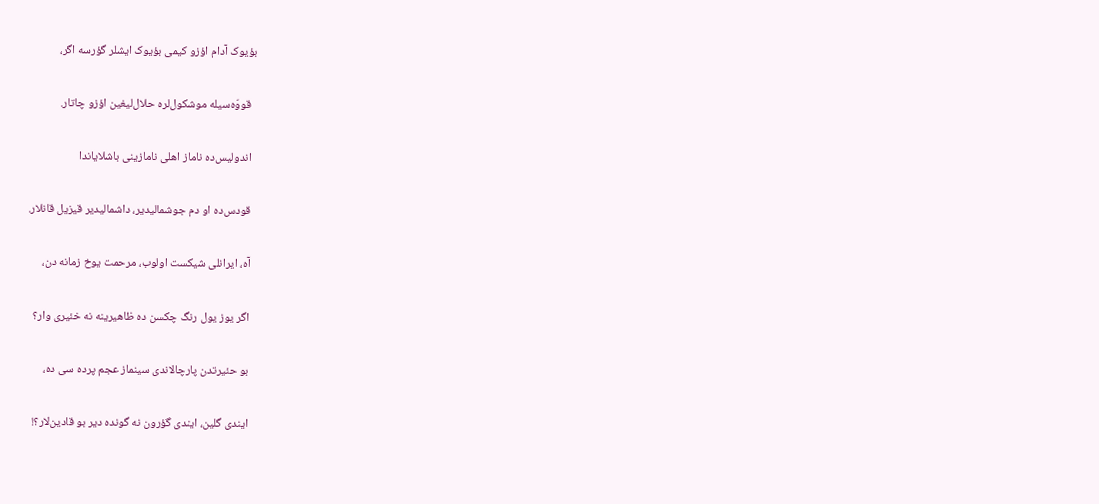بؤیوک آدام اؤزو کیمی بؤیوک ایشلر گؤرسه اگر،

  قووّه‌سیله موشکول‌‌لره حلال‌لیغین اؤزو چاتار.

  اندولیس‌ده ناماز اهلی نامازینی باشلایاندا

  قودس‌ده او دم جوشمالیدیر، داشمالیدیر قیزیل قانلار.

  آه، ایرانلی شیکست اولوب، مرحمت یوخ زمانه دن،

  اگر یوز یول رنگ چکسن ده ظاهیرینه نه خئیری وار؟

  بو حئیرتدن پارچالاندی سینماز عجم پرده سی ده،

  ایندی گلین، ایندی گؤرون نه گونده دیر بو قادین‌لار؟!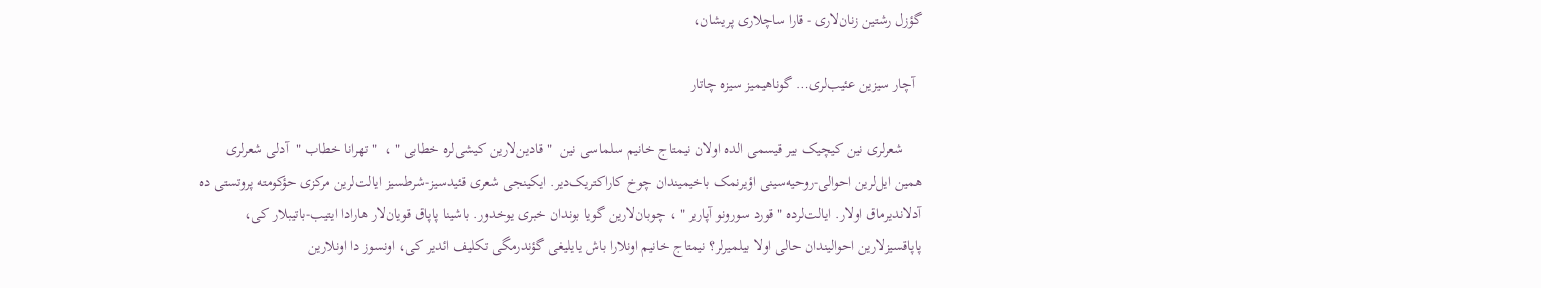گؤزل رشتین زنان‌لاری - قارا ساچلاری پریشان،

  آچار سیزین عئیب‌لری… گوناهیمیز سیزه چاتار

     شعرلری نین کیچیک بیر قیسمی الده اولان نیمتاج خانیم سلماسی نین  " قادین‌لارین کیشی‌لره خطابی " ،  " تهرانا خطاب "  آدلی شعرلری همین ایل‌لرین احوالی-روحیه‌سینی اؤیرنمک باخیمیندان چوخ کاراکتریک‌دیر. ایکینجی شعری قئیدسیز-شرطسیز ایالت‌لرین مرکزی حؤکومته پروتستی ده آدلاندیرماق اولار. ایالت‌لرده " قورد سورونو آپاریر " ، چوبان‌لارین گویا بوندان خبری یوخدور. باشینا پاپاق قویان‌لار هارادا ایتیب-باتیبلار کی، پاپاقسیزلارین احوالیندان حالی اولا بیلمیرلر؟ نیمتاج خانیم اونلارا باش یایلیغی گؤندرمگی تکلیف ائدیر کی، اونسوز دا اونلارین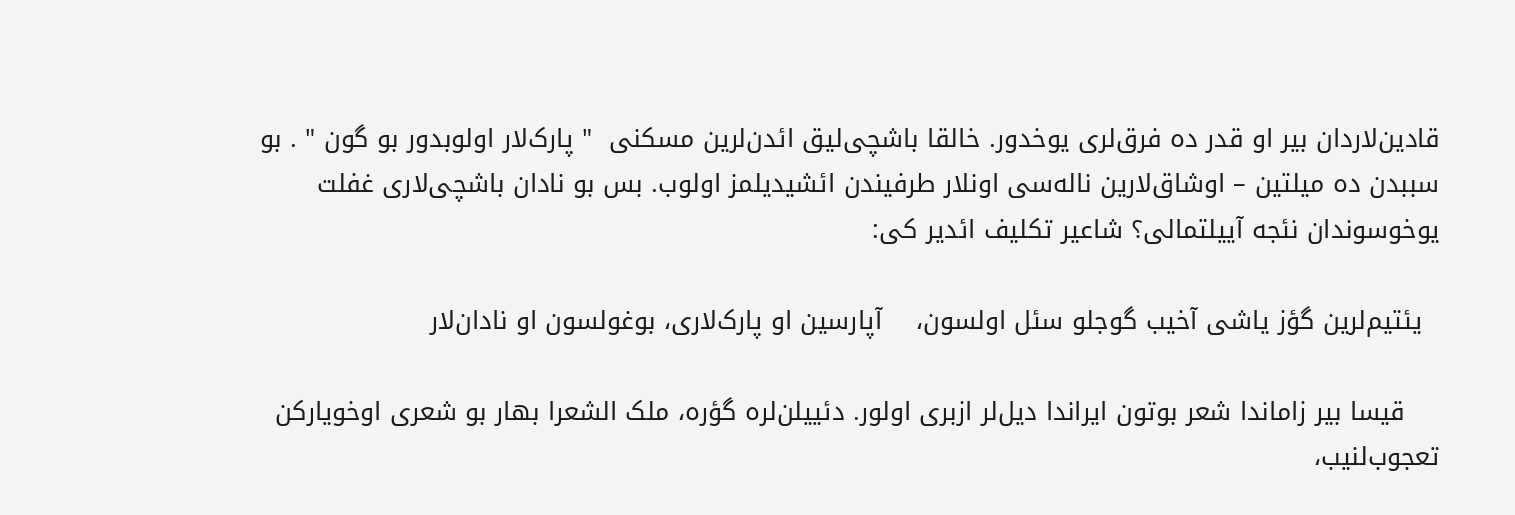قادین‌لاردان بیر او قدر ده فرق‌لری یوخدور. خالقا باشچی‌لیق ائدن‌لرین مسکنی  " پارک‌لار اولوبدور بو گون " . بو سببدن ده میلتین – اوشاق‌لارین ناله‌سی اونلار طرفیندن ائشیدیلمز اولوب. بس بو نادان باشچی‌لاری غفلت یوخوسوندان نئجه آییلتمالی؟ شاعیر تکلیف ائدیر کی:

  یئتیم‌لرین گؤز یاشی آخیب گوجلو سئل اولسون،    آپارسین او پارک‌لاری، بوغولسون او نادان‌لار

    قیسا بیر زاماندا شعر بوتون ایراندا دیل‌لر ازبری اولور. دئییلن‌لره گؤره، ملک الشعرا بهار بو شعری اوخویارکن تعجوب‌لنیب،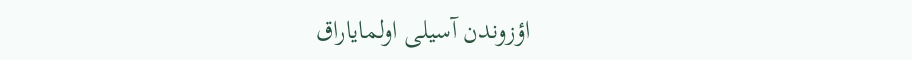اؤزوندن آسیلی اولمایاراق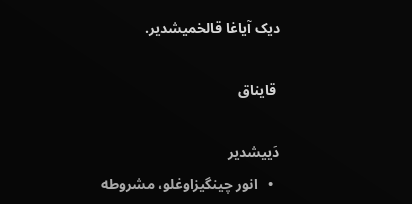دیک آیاغا قالخمیشدیر.

 قایناق

دَییشدیر
  •   انور چینگیزاوغلو، مشروطه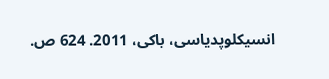انسیکلوپدیاسی، باکی، 2011. 624 ص.